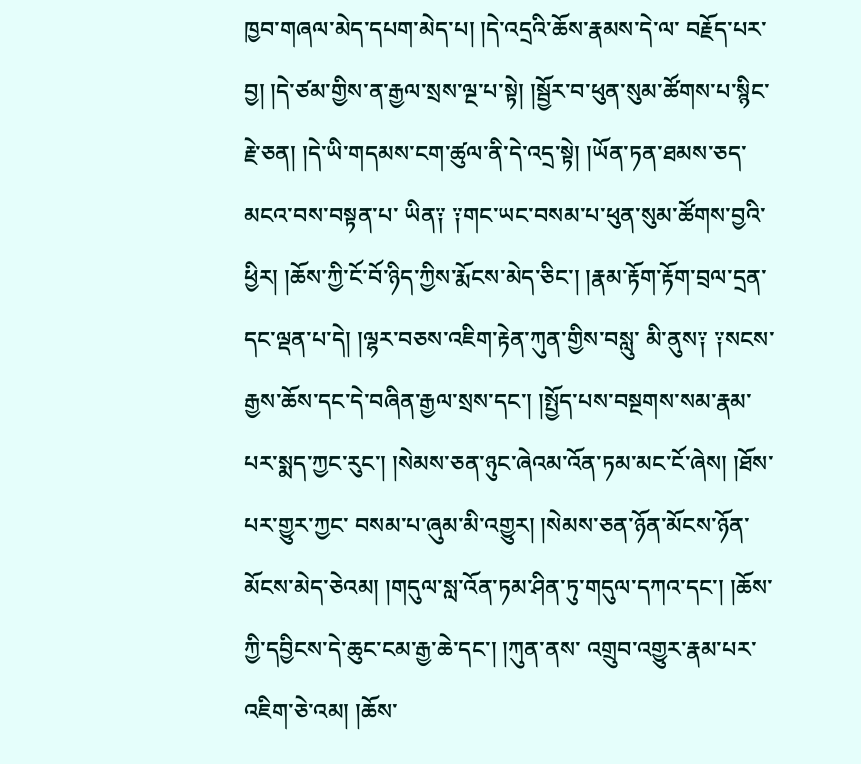ཁྱབ་གཞལ་མེད་དཔག་མེད་པ། །དེ་འདྲའི་ཆོས་རྣམས་དེ་ལ་ བརྗོད་པར་བྱ། །དེ་ཙམ་གྱིས་ན་རྒྱལ་སྲས་ལྔ་པ་སྟེ། །སྦྱོར་བ་ཕུན་སུམ་ཚོགས་པ་སྙིང་རྗེ་ཅན། །དེ་ཡི་གདམས་ངག་ཚུལ་ནི་དེ་འདྲ་སྟེ། །ཡོན་ཏན་ཐམས་ཅད་མངའ་བས་བསྟན་པ་ ཡིན༑ ༑གང་ཡང་བསམ་པ་ཕུན་སུམ་ཚོགས་བྱའི་ཕྱིར། །ཆོས་ཀྱི་ངོ་བོ་ཉིད་ཀྱིས་རྨོངས་མེད་ཅིང་། །རྣམ་རྟོག་རྟོག་བྲལ་དྲན་དང་ལྡན་པ་དེ། །ལྷར་བཅས་འཇིག་རྟེན་ཀུན་གྱིས་བསླུ་ མི་ནུས༑ ༑སངས་རྒྱས་ཆོས་དང་དེ་བཞིན་རྒྱལ་སྲས་དང་། །སྤྱོད་པས་བསྔགས་སམ་རྣམ་པར་སྨད་ཀྱང་རུང་། །སེམས་ཅན་ཉུང་ཞེའམ་འོན་ཏམ་མང་ངོ་ཞེས། །ཐོས་པར་གྱུར་ཀྱང་ བསམ་པ་ཞུམ་མི་འགྱུར། །སེམས་ཅན་ཉོན་མོངས་ཉོན་མོངས་མེད་ཅེའམ། །གདུལ་སླ་འོན་ཏམ་ཤིན་ཏུ་གདུལ་དཀའ་དང་། །ཆོས་ཀྱི་དབྱིངས་དེ་ཆུང་ངམ་རྒྱ་ཆེ་དང་། །ཀུན་ནས་ འགྲུབ་འགྱུར་རྣམ་པར་འཇིག་ཅེ་འམ། །ཆོས་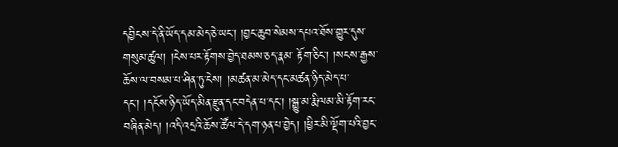དབྱིངས་དེ་ནི་ཡོད་དམ་མེད་ཅེ་ཡང་། །བྱང་ཆུབ་སེམས་དཔའ་ཐོས་གྱུར་དུས་གསུམ་ཚུལ། །ངེས་པར་རྟོགས་བྱེད་ཐམས་ཅད་རྣམ་ རྟོག་ཅིང་། །སངས་རྒྱས་ཆོས་ལ་བསམ་པ་ཤིན་ཏུ་ངེས། །མཚན་མ་མེད་དང་མཚན་ཉིད་མེད་པ་དང་། །དངོས་ཉིད་ཡོད་མིན་རྫུན་དང་བདེན་པ་དང་། །སྒྱུ་མ་རྨི་ལམ་མི་རྟོག་རང་ བཞིན་མེད། །འདི་འདྲའི་ཆོས་ཚོལ་དེ་དག་ཉན་པ་བྱེད། །ཕྱིར་མི་ལྡོག་པའི་བྱང་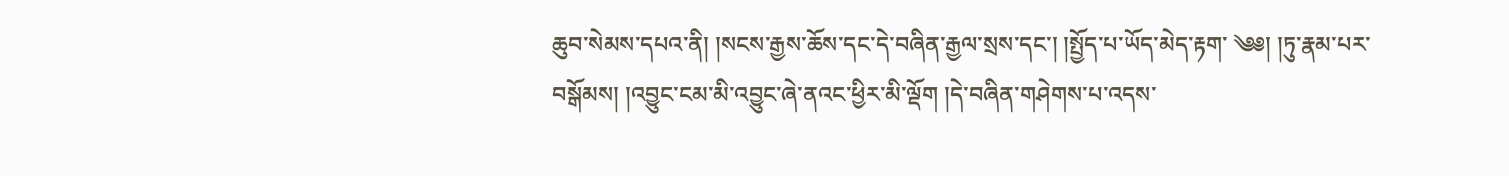ཆུབ་སེམས་དཔའ་ནི། །སངས་རྒྱས་ཆོས་དང་དེ་བཞིན་རྒྱལ་སྲས་དང་། །སྤྱོད་པ་ཡོད་མེད་རྟག་ ༄༅། །ཏུ་རྣམ་པར་བསྒོམས། །འབྱུང་ངམ་མི་འབྱུང་ཞེ་ནའང་ཕྱིར་མི་ལྡོག །དེ་བཞིན་གཤེགས་པ་འདས་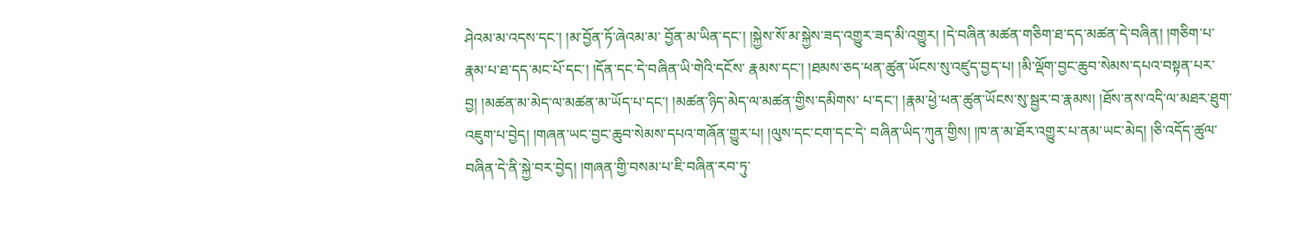ཤེའམ་མ་འདས་དང་། །མ་བྱོན་ཏོ་ཞེའམ་མ་ བྱོན་མ་ཡིན་དང་། །སྐྱེས་སོ་མ་སྐྱེས་ཟད་འགྱུར་ཟད་མི་འགྱུར། །དེ་བཞིན་མཚན་གཅིག་ཐ་དད་མཚན་དེ་བཞིན། །གཅིག་པ་རྣམ་པ་ཐ་དད་མང་པོ་དང་། །དོན་དང་དེ་བཞིན་ཡི་གེའི་དངོས་ རྣམས་དང་། །ཐམས་ཅད་ཕན་ཚུན་ཡོངས་སུ་འཛུད་བྱད་པ། །མི་ལྡོག་བྱང་ཆུབ་སེམས་དཔའ་བསྟན་པར་བྱ། །མཚན་མ་མེད་ལ་མཚན་མ་ཡོད་པ་དང་། །མཚན་ཉིད་མེད་ལ་མཚན་གྱིས་དམིགས་ པ་དང་། །རྣམ་ཕྱེ་ཕན་ཚུན་ཡོངས་སུ་སྦྱར་བ་རྣམས། །ཐོས་ནས་འདི་ལ་མཐར་ཐུག་འཇུག་པ་བྱེད། །གཞན་ཡང་བྱང་ཆུབ་སེམས་དཔའ་གཞོན་གྱུར་པ། །ལུས་དང་ངག་དང་དེ་ བཞིན་ཡིད་ཀུན་གྱིས། །ཁ་ན་མ་ཐོར་འགྱུར་པ་ནམ་ཡང་མེད། །ཅི་འདོད་ཚུལ་བཞིན་དེ་ནི་སྐྱེ་བར་བྱེད། །གཞན་གྱི་བསམ་པ་ཇི་བཞིན་རབ་ཏུ་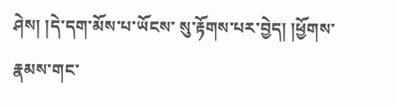ཤེས། །དེ་དག་མོས་པ་ཡོངས་ སུ་རྟོགས་པར་བྱེད། །ཕྱོགས་རྣམས་གང་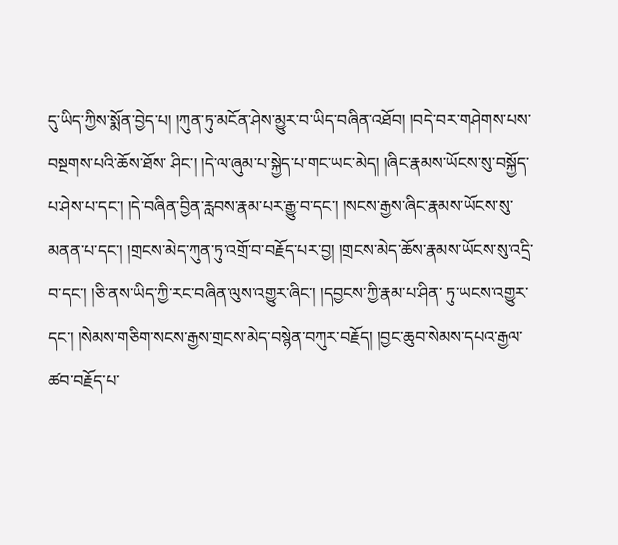དུ་ཡིད་ཀྱིས་སྨོན་བྱེད་པ། །ཀུན་ཏུ་མངོན་ཤེས་མྱུར་བ་ཡིད་བཞིན་འཐོབ། །བདེ་བར་གཤེགས་པས་བསྔགས་པའི་ཆོས་ཐོས་ ཤིང་། །དེ་ལ་ཞུམ་པ་སྐྱེད་པ་གང་ཡང་མེད། །ཞིང་རྣམས་ཡོངས་སུ་བསྐྱོད་པ་ཤེས་པ་དང་། །དེ་བཞིན་བྱིན་རླབས་རྣམ་པར་རྒྱུ་བ་དང་། །སངས་རྒྱས་ཞིང་རྣམས་ཡོངས་སུ་ མནན་པ་དང་། །གྲངས་མེད་ཀུན་ཏུ་འགྲོ་བ་བརྗོད་པར་བྱ། །གྲངས་མེད་ཆོས་རྣམས་ཡོངས་སུ་འདྲི་བ་དང་། །ཅི་ནས་ཡིད་ཀྱི་རང་བཞིན་ལུས་འགྱུར་ཞིང་། །དབྱངས་ཀྱི་རྣམ་པ་ཤིན་ ཏུ་ཡངས་འགྱུར་དང་། །སེམས་གཅིག་སངས་རྒྱས་གྲངས་མེད་བསྙེན་བཀུར་བརྗོད། །བྱང་ཆུབ་སེམས་དཔའ་རྒྱལ་ཚབ་བརྗོད་པ་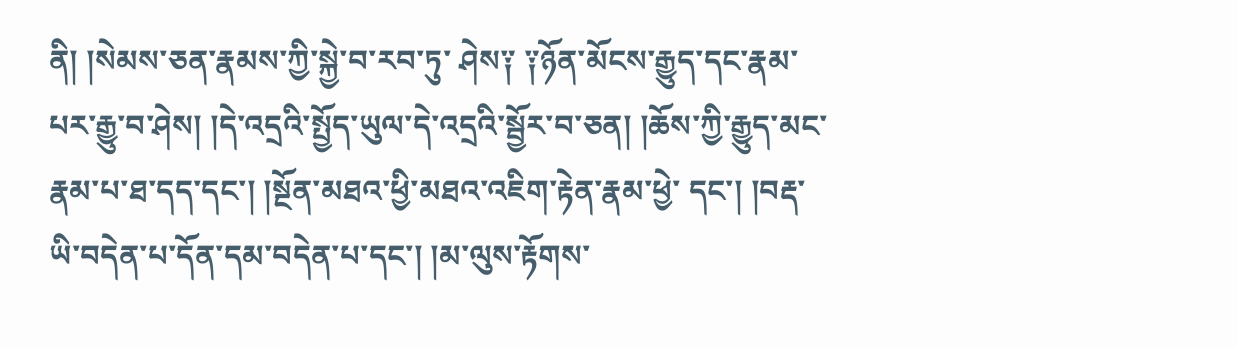ནི། །སེམས་ཅན་རྣམས་ཀྱི་སྐྱེ་བ་རབ་ཏུ་ ཤེས༑ ༑ཉོན་མོངས་རྒྱུད་དང་རྣམ་པར་རྒྱུ་བ་ཤེས། །དེ་འདྲའི་སྤྱོད་ཡུལ་དེ་འདྲའི་སྦྱོར་བ་ཅན། །ཆོས་ཀྱི་རྒྱུད་མང་རྣམ་པ་ཐ་དད་དང་། །སྔོན་མཐའ་ཕྱི་མཐའ་འཇིག་རྟེན་རྣམ་ཕྱེ་ དང་། །བརྡ་ཡི་བདེན་པ་དོན་དམ་བདེན་པ་དང་། །མ་ལུས་རྟོགས་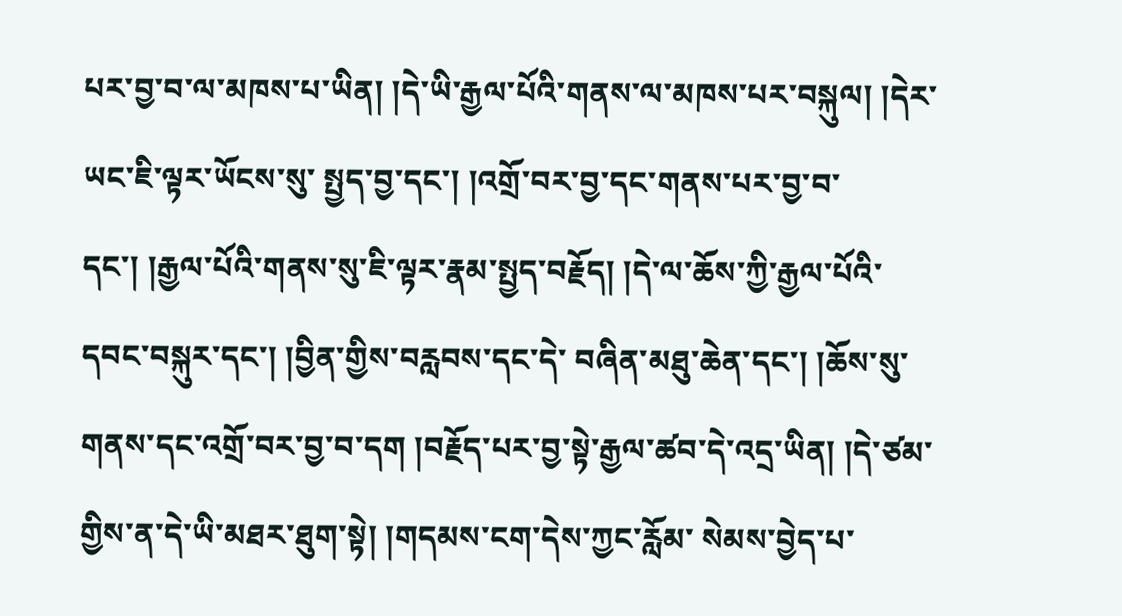པར་བྱ་བ་ལ་མཁས་པ་ཡིན། །དེ་ཡི་རྒྱལ་པོའི་གནས་ལ་མཁས་པར་བསྐུལ། །དེར་ཡང་ཇི་ལྟར་ཡོངས་སུ་ སྤྱད་བྱ་དང་། །འགྲོ་བར་བྱ་དང་གནས་པར་བྱ་བ་དང་། །རྒྱལ་པོའི་གནས་སུ་ཇི་ལྟར་རྣམ་སྤྱད་བརྗོད། །དེ་ལ་ཆོས་ཀྱི་རྒྱལ་པོའི་དབང་བསྐུར་དང་། །བྱིན་གྱིས་བརླབས་དང་དེ་ བཞིན་མཐུ་ཆེན་དང་། །ཆོས་སུ་གནས་དང་འགྲོ་བར་བྱ་བ་དག །བརྗོད་པར་བྱ་སྟེ་རྒྱལ་ཚབ་དེ་འདྲ་ཡིན། །དེ་ཙམ་གྱིས་ན་དེ་ཡི་མཐར་ཐུག་སྟེ། །གདམས་ངག་དེས་ཀྱང་རློམ་ སེམས་བྱེད་པ་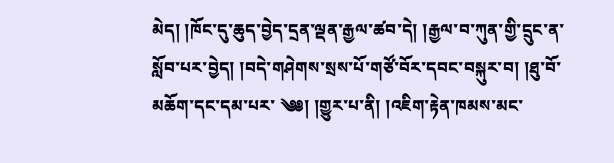མེད། །ཁོང་དུ་ཆུད་བྱེད་དྲན་ལྡན་རྒྱལ་ཚབ་དེ། །རྒྱལ་བ་ཀུན་གྱི་དྲུང་ན་སློབ་པར་བྱེད། །བདེ་གཤེགས་སྲས་པོ་གཙོ་བོར་དབང་བསྐུར་བ། །ཐུ་བོ་མཆོག་དང་དམ་པར་ ༄༅། །གྱུར་པ་ནི། །འཇིག་རྟེན་ཁམས་མང་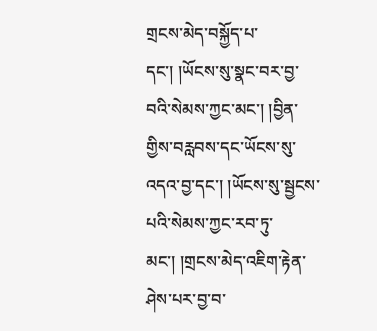གྲངས་མེད་བསྐྱོད་པ་དང་། །ཡོངས་སུ་སྣང་བར་བྱ་བའི་སེམས་ཀྱང་མང་། །བྱིན་གྱིས་བརླབས་དང་ཡོངས་སུ་ འདའ་བྱ་དང་། །ཡོངས་སུ་སྦྱངས་པའི་སེམས་ཀྱང་རབ་ཏུ་མང་། །གྲངས་མེད་འཇིག་རྟེན་ཤེས་པར་བྱ་བ་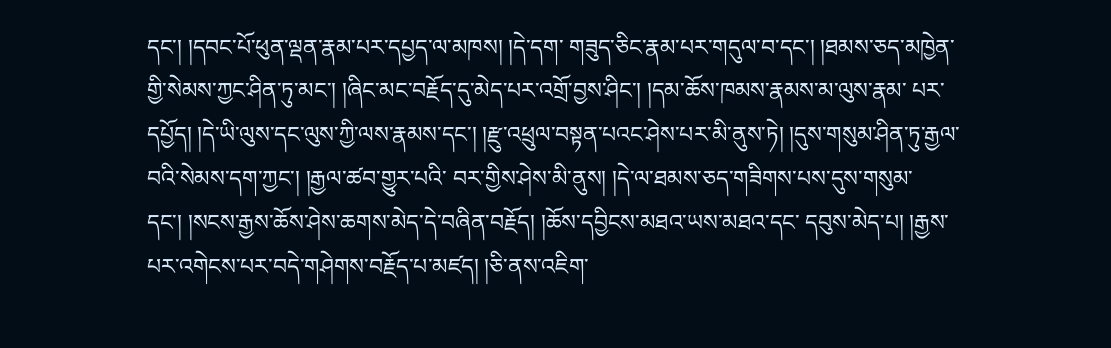དང་། །དབང་པོ་ཕུན་ལྡན་རྣམ་པར་དཔྱད་ལ་མཁས། །དེ་དག་ གཟུད་ཅིང་རྣམ་པར་གདུལ་བ་དང་། །ཐམས་ཅད་མཁྱེན་གྱི་སེམས་ཀྱང་ཤིན་ཏུ་མང་། །ཞིང་མང་བརྗོད་དུ་མེད་པར་འགྲོ་བྱས་ཤིང་། །དམ་ཆོས་ཁམས་རྣམས་མ་ལུས་རྣམ་ པར་དཔྱོད། །དེ་ཡི་ལུས་དང་ལུས་ཀྱི་ལས་རྣམས་དང་། །རྫུ་འཕྲུལ་བསྟན་པའང་ཤེས་པར་མི་ནུས་ཏེ། །དུས་གསུམ་ཤིན་ཏུ་རྒྱལ་བའི་སེམས་དག་ཀྱང་། །རྒྱལ་ཚབ་གྱུར་པའི་ བར་གྱིས་ཤེས་མི་ནུས། །དེ་ལ་ཐམས་ཅད་གཟིགས་པས་དུས་གསུམ་དང་། །སངས་རྒྱས་ཆོས་ཤེས་ཆགས་མེད་དེ་བཞིན་བརྗོད། །ཆོས་དབྱིངས་མཐའ་ཡས་མཐའ་དང་ དབུས་མེད་པ། །རྒྱས་པར་འགེངས་པར་བདེ་གཤེགས་བརྗོད་པ་མཛད། །ཅི་ནས་འཇིག་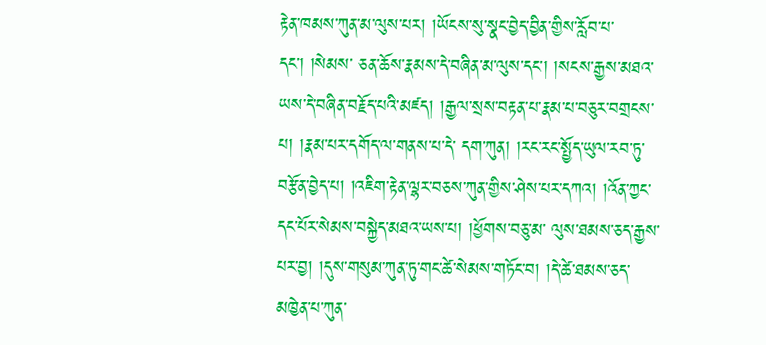རྟེན་ཁམས་ཀུན་མ་ལུས་པར། །ཡོངས་སུ་སྣང་བྱེད་བྱིན་གྱིས་རློབ་པ་དང་། །སེམས་ ཅན་ཆོས་རྣམས་དེ་བཞིན་མ་ལུས་དང་། །སངས་རྒྱས་མཐའ་ཡས་དེ་བཞིན་བརྗོད་པའི་མཛད། །རྒྱལ་སྲས་བརྟན་པ་རྣམ་པ་བཅུར་བགྲངས་པ། །རྣམ་པར་དགོད་ལ་གནས་པ་དེ་ དག་ཀུན། །རང་རང་སྤྱོད་ཡུལ་རབ་ཏུ་བརྩོན་བྱེད་པ། །འཇིག་རྟེན་ལྷར་བཅས་ཀུན་གྱིས་ཤེས་པར་དཀའ། །འོན་ཀྱང་དང་པོར་སེམས་བསྐྱེད་མཐའ་ཡས་པ། །ཕྱོགས་བཅུ་མ་ ལུས་ཐམས་ཅད་རྒྱས་པར་བྱ། །དུས་གསུམ་ཀུན་ཏུ་གང་ཚེ་སེམས་གཏོང་བ། །དེ་ཚེ་ཐམས་ཅད་མཁྱེན་པ་ཀུན་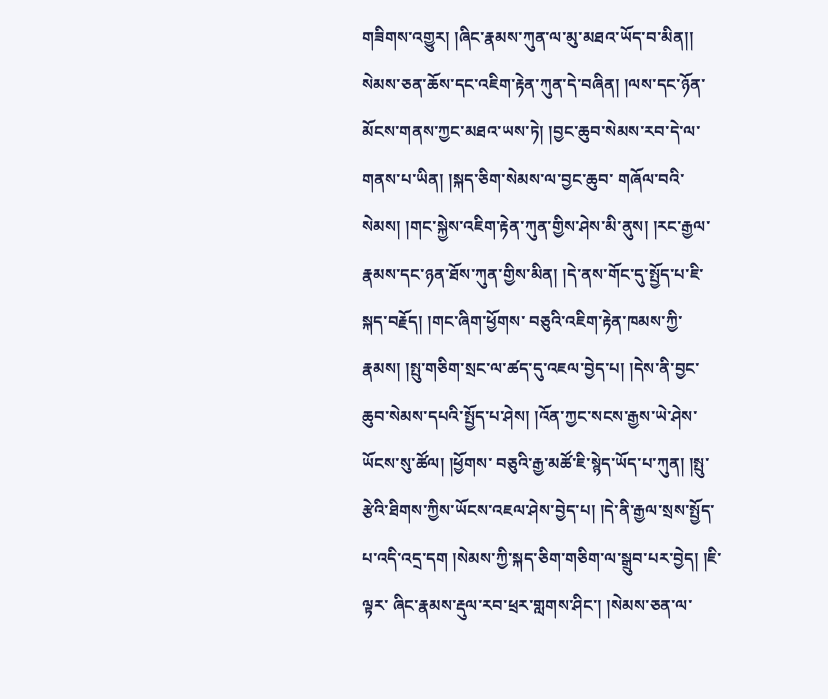གཟིགས་འགྱུར། །ཞིང་རྣམས་ཀུན་ལ་མུ་མཐའ་ཡོད་བ་མིན།། སེམས་ཅན་ཆོས་དང་འཇིག་རྟེན་ཀུན་དེ་བཞིན། །ལས་དང་ཉོན་མོངས་གནས་ཀྱང་མཐའ་ཡས་ཏེ། །བྱང་ཆུབ་སེམས་རབ་དེ་ལ་གནས་པ་ཡིན། །སྐད་ཅིག་སེམས་ལ་བྱང་ཆུབ་ གཞོལ་བའི་སེམས། །གང་སྐྱེས་འཇིག་རྟེན་ཀུན་གྱིས་ཤེས་མི་ནུས། །རང་རྒྱལ་རྣམས་དང་ཉན་ཐོས་ཀུན་གྱིས་མིན། །དེ་ནས་གོང་དུ་སྤྱོད་པ་ཇི་སྐད་བརྗོད། །གང་ཞིག་ཕྱོགས་ བཅུའི་འཇིག་རྟེན་ཁམས་ཀྱི་རྣམས། །སྤུ་གཅིག་སྲང་ལ་ཚད་དུ་འཇལ་བྱེད་པ། །དེས་ནི་བྱང་ཆུབ་སེམས་དཔའི་སྤྱོད་པ་ཤེས། །འོན་ཀྱང་སངས་རྒྱས་ཡེ་ཤེས་ཡོངས་སུ་ཚོལ། །ཕྱོགས་ བཅུའི་རྒྱ་མཚོ་ཇི་སྙེད་ཡོད་པ་ཀུན། །སྤུ་རྩེའི་ཐིགས་ཀྱིས་ཡོངས་འཇལ་ཤེས་བྱེད་པ། །དེ་ནི་རྒྱལ་སྲས་སྤྱོད་པ་འདི་འདྲ་དག །སེམས་ཀྱི་སྐད་ཅིག་གཅིག་ལ་སྒྲུབ་པར་བྱེད། །ཇི་ལྟར་ ཞིང་རྣམས་རྡུལ་རབ་ཕྲར་གླགས་ཤིང་། །སེམས་ཅན་ལ་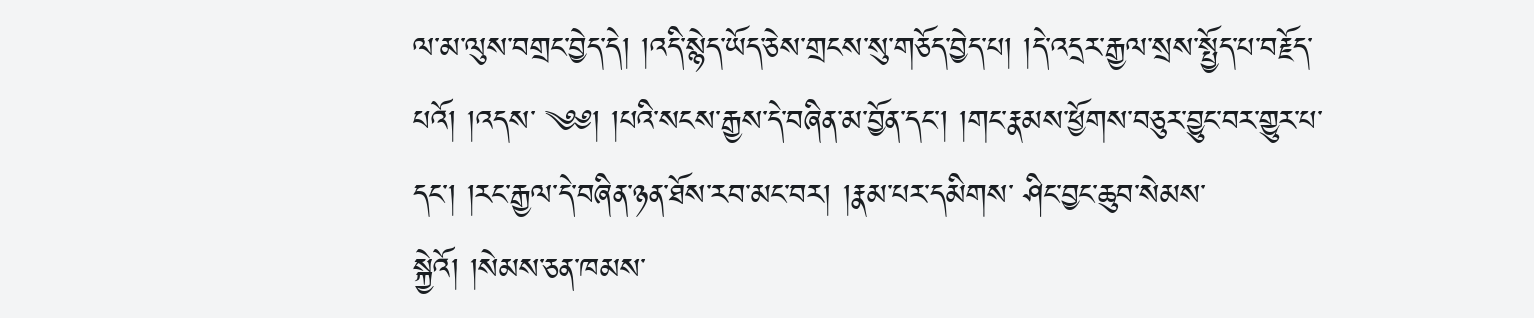ལ་མ་ལུས་བགྲང་བྱེད་དེ། །འདི་སྙེད་ཡོད་ཅེས་གྲངས་སུ་གཅོད་བྱེད་པ། །དེ་འདྲར་རྒྱལ་སྲས་སྤྱོད་པ་བརྗོད་པའོ། །འདས་ ༄༅། །པའི་སངས་རྒྱས་དེ་བཞིན་མ་བྱོན་དང་། །གང་རྣམས་ཕྱོགས་བཅུར་བྱུང་བར་གྱུར་པ་དང་། །རང་རྒྱལ་དེ་བཞིན་ཉན་ཐོས་རབ་མང་བར། །རྣམ་པར་དམིགས་ ཤིང་བྱང་ཆུབ་སེམས་སྐྱེའོ། །སེམས་ཅན་ཁམས་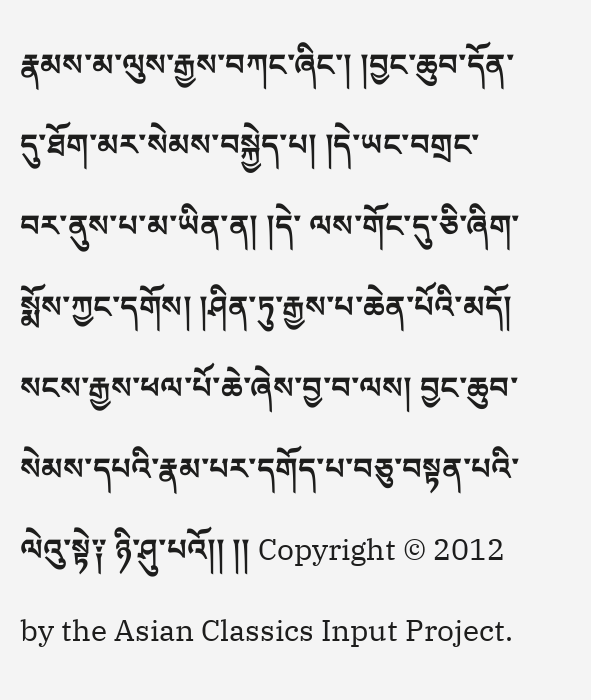རྣམས་མ་ལུས་རྒྱས་བཀང་ཞིང་། །བྱང་ཆུབ་དོན་དུ་ཐོག་མར་སེམས་བསྐྱེད་པ། །དེ་ཡང་བགྲང་བར་ནུས་པ་མ་ཡིན་ན། །དེ་ ལས་གོང་དུ་ཅི་ཞིག་སྨོས་ཀྱང་དགོས། །ཤིན་ཏུ་རྒྱས་པ་ཆེན་པོའི་མདོ། སངས་རྒྱས་ཕལ་པོ་ཆེ་ཞེས་བྱ་བ་ལས། བྱང་ཆུབ་སེམས་དཔའི་རྣམ་པར་དགོད་པ་བཅུ་བསྟན་པའི་ ལེའུ་སྟེ༑ ཉི་ཤུ་པའོ།། །། Copyright © 2012 by the Asian Classics Input Project.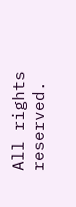All rights reserved.